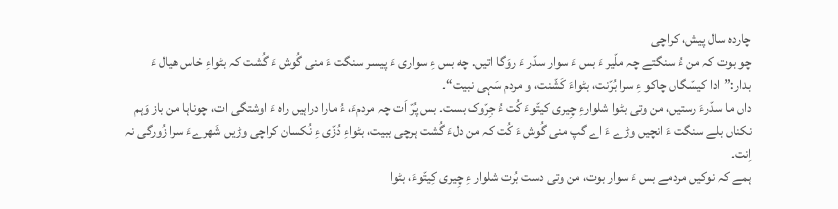چارده سال پیش، کراچی
چو بوت کہ من ءُ سنگتے چہ ملّیر ءَ بس ءَ سوار سدّر ءَ روَگا اتیں. چه بس ءِ سواری ءَ پیسر سنگت ءَ منی گُوش ءَ گُشت کہ بٹواءِ خاس ھیال ءَ بدار:”ادا کیسّگاں چاکو ءِ سرا بُرّنت، بٹواءَ کَشّنت، و مردم سَہی نبیت“۔
داں ما سدّرءَ رستیں، من وتی بٹوا شلوارءِ چِیری کیتّوءَ کُت ءُ جِرّوک بست۔ بس پُرّ اَت چہ مردمءَ، ءُ مارا دراہیں راہ ءَ اوشتگی ات، چوناہا من باز وَہم نکناں بلے سنگت ءَ انچیں وڑے ءَ اے گپ منی گُوش ءَ کُت کہ من دلءَ گُشت ہرچی ببیت، بٹواءِ دُزّی ءِ نُکسان کراچی وڑیں شَھرےءَ سرا زُورگی نہ اِنت۔
ہمے کہ نوکیں مردمے بس ءَ سوار بوت، من وتی دست بُرت شلوار ءِ چِیری کِیتّوءَ، بٹوا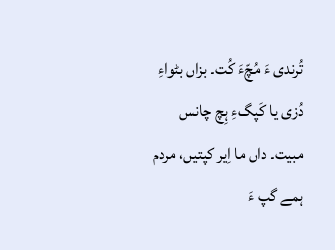تُرندی ءَ مُچّءَ کُت۔ بزاں بٹواءِ دُزی یا کَپگءِ ہِچ چانس مبیت۔ داں ما اِیر کپتیں، مردم ہمے گپ ءَ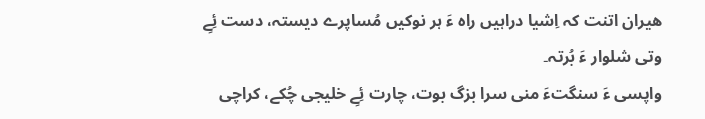ھیران اتنت کہ اِشیا دراہیں راہ ءَ ہر نوکیں مُساپرے دیستہ، دست ئِےِ وتی شلوار ءَ بُرتہ۔
واپسی ءَ سنگتءَ منی سرا بزگ بوت، چارت ئِےِ خلیجی چُکے، کراچی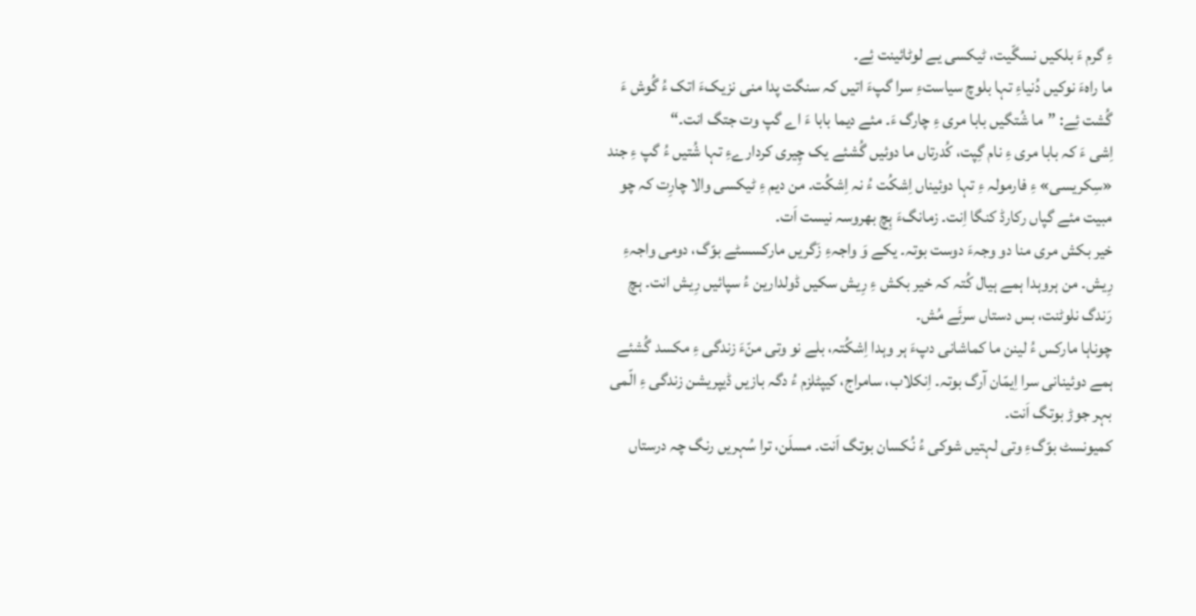ءِ گرم ءَ بلکیں نسگّیت، ٹیکسی یے لوٹائینت ئِے۔
ما راہءَ نوکیں دُنیاءِ تہا بلوچ سیاستءِ سرا گپءَ اتیں کہ سنگت پدا منی نزیکءَ اتک ءُ گُوش ءَ گُشت ئِے: ”ما شُتگیں بابا مری ءِ چارگ ءَ۔ مئے دیما بابا ءَ اے گپ وت جتگ انت۔“
اِشی ءَ کہ بابا مری ءِ نام گِپت، کُدرتاں ما دوئیں گُشئے یک چِیری کردارےءِ تہا شُتیں ءُ گپ ءِ جند «سِکریسی» ءِ فارمولہ ءِ تہا دوئیناں اِشکُت ءُ نہ اِشکُت۔ من دیم ءِ ٹیکسی والا چارِت کہ چو مبیت مئے گپاں رکارڈ کنگا اِنت۔ زمانگءَ ہِچ بھروسہ نیست اَت۔
خیر بکش مری منا دو وجہءَ دوست بوتہ۔ یکے وَ واجہءِ زَگریں مارکسسٹے بوّگ، دومی واجہءِ رِیش۔ من ہروہدا ہمے ہیال کُتہ کہ خیر بکش ءِ رِیش سکیں ڈولدارین ءُ سپائیں رِیش انت۔ ہچ رَندگ نلوٹنت، بس دستاں سرئَے مُش۔
چوناہا مارکس ءُ لینن ما کماشانی دپءَ ہر وہدا اِشکُتہ، بلے نو وتی منّءَ زندگی ءِ مکسد گُشئے ہمے دوئینانی سرا اِیمّان آرگ بوتہ۔ اِنکلاب، سامراج، کیپٹلزم ءُ دگہ بازیں ڈیپریشن زندگی ءِ الّمی بہر جوڑ بوتگ اَنت۔
کمیونسٹ بوّگءِ وتی لہتیں شوکی ءُ نُکسان بوتگ اَنت۔ مسلَن، ترا سُہریں رنگ چہ درستاں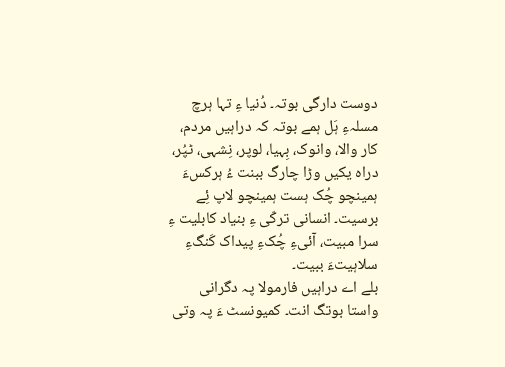دوست دارگی بوتہ۔ دُنیا ءِ تہا ہرچ مسلہءِ ہَل ہمے بوتہ کہ دراہیں مردم، کار والا، وانوک، بِہیا، لوپر، نِشہی، ٹپُر، دراہ یکیں وڑا چارگ ببنت ءُ ہرکسءَ ہمینچو چُک ہست ہمینچو لاپ ئِے برسیت۔ انسانی ترکّی ءِ بنیاد کابلیت ءِ سرا مبیت، آئیءِ چُکءِ پیداک کَنگءِ سلاہیتءَ ببیت۔
بلے اے دراہیں فارمولا پہ دگرانی واستا بوتگ انت۔ کمیونسٹ ءَ پہ وتی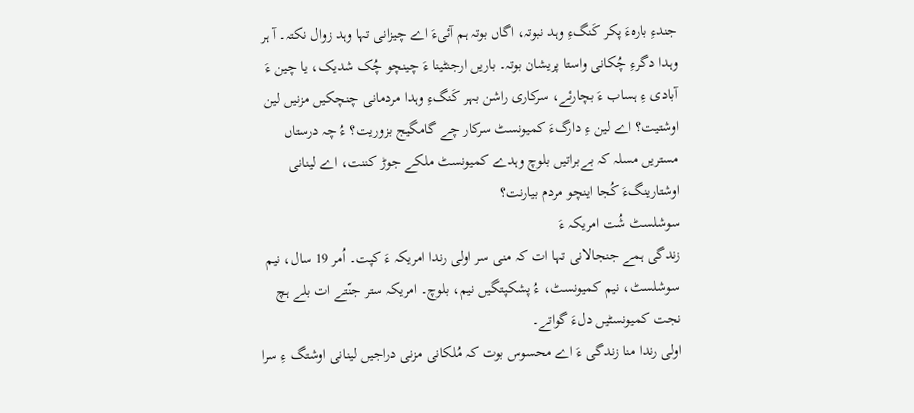جندءِ بارہءَ پکر کَنگءِ وہد نبوتہ، اگاں بوتہ ہم آئیءَ اے چیزانی تہا وہد زوال نکتہ۔ آ ہر وہدا دگرءِ چُکانی واستا پریشان بوتہ۔ باریں ارجنٹینا ءَ چینچو چُک شدیک، یا چین ءَ آبادی ءِ ہساب ءَ بچارئے، سرکاری راشن بہر کَنگءِ وہدا مردمانی چنچکیں مزنیں لین اوشتیت؟ اے لین ءِ دارگءَ کمیونسٹ سرکار چے گامگیج بزوریت؟ ءُ چہ درستاں مستریں مسلہ کہ بےبراتیں بلوچ وہدے کمیونسٹ ملکے جوڑ کننت، اے لینانی اوشتارینگءَ کُجا اینچو مردم بیارنت؟
سوشلسٹ شُت امریکہ ءَ
زندگی ہمے جنجالانی تہا ات کہ منی سر اولی رندا امریکہ ءَ کپت۔ اُمر 19 سال، نیم سوشلسٹ، نیم کمیونسٹ، ءُ پشکپتگیں نیم، بلوچ۔ امریکہ ستر جنّتے ات بلے ہچ نجت کمیونسٹیں دلءَ گواتے۔
اولی رندا منا زندگی ءَ اے محسوس بوت کہ مُلکانی مزنی دراجیں لینانی اوشتگ ءِ سرا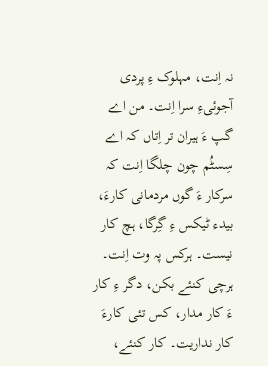نہ اِنت، مہلوک ءِ پردی آجوئیءِ سرا اِنت۔ من اے گپ ءَ ہیران تر اِتاں کہ اے سِسٹُم چون چلگا اِنت کہ سرکار ءَ گوں مردمانی کارءَ، بیدء ٹیکس ءِ گِرگا، ہچ کار نیست۔ ہرکس پہ وت اِنت۔ ہرچی کنئے بکن، دگر ءِ کار ءَ کار مدار، کس تئی کارءَ کار نداریت۔ کار کنئے،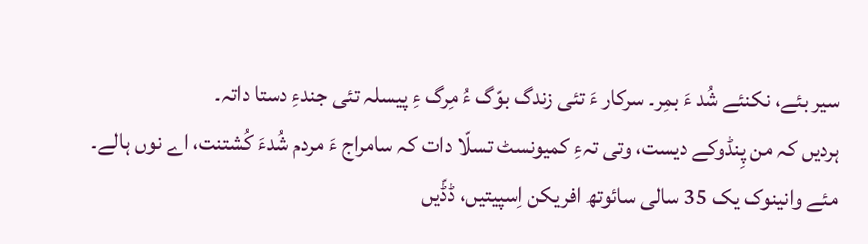سیر بئے، نکنئے شُد ءَ بمِر۔ سرکار ءَ تئی زندگ بوّگ ءُ مِرگ ءِ پیسلہ تئی جندءِ دستا داتہ۔
ہردیں کہ من پِنڈوکے دیست، وتی تہءِ کمیونسٹ تسلّا دات کہ سامراج ءَ مردم شُدءَ کُشتنت، اے نوں ہالے۔
مئے وانینوک یک 35 سالی سائوتھ افریکن اِسپیتیں، ڈڈّیں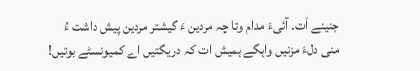جنینے اَت۔ آئیءَ مدام وتا چہ مردین ءَ گیشتر مردین پیش داشت ءُ منی دلءَ مزنیں واہگے ہمیش ات کہ دریگتیں اے کمیونسٹے بوتیں!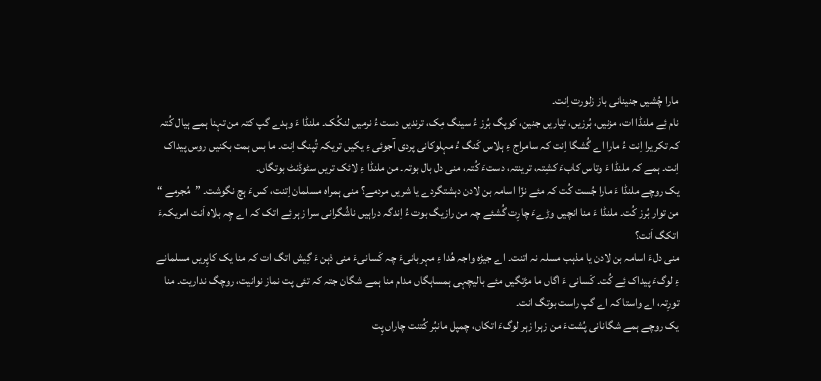مارا چُشیں جنینانی باز زلورت اِنت۔
نام ئِے ملنڈا ات، مزنیں، بُرزیں، تیاریں جنین، کوپگ بُرز ءُ سینگ مِک، ترندیں دست ءُ نرمیں لنکُک۔ ملنڈا ءَ وہدے گپ کتہ من تہنا ہمے ہیال کُتہ کہ تکریرا اِنت ءُ مارا اے گُشگا اِنت کہ سامراج ءِ ہلاس کَنگ ءُ مہلوکانی پردی آجوئی ءِ یکیں تریکہ تُپنگ اِنت۔ ما بس ہمت بکنیں روس پیداک اِنت۔ ہمے کہ ملنڈا ءَ وتاس کابءَ کشِتہ، ترینتہ، دستءَ کُتہ، منی دل بال بوتہ۔ من ملنڈا ءِ لائک تریں سٹوڈنٹ بوتگاں۔
یک روچے ملنڈا ءَ مارا جُست کُت کہ مئے نزّا اسامہ بن لادن دہشتگردے یا شریں مردمے؟ منی ہمراہ مسلمان اِتنت، کسءَ ہچ نگوشت۔ ”مُجرمے “ من توار بُرز کُت۔ ملنڈا ءَ منا انچیں وڑےءَ چارِت گُشئے چہ من رازیگ بوت ءُ اِندگہ دراہیں ناشُگرانی سرا زہر ئِے اتک کہ اے چِہ بلاہ اَنت امریکہءَ اتکگ اَنت؟
منی دلءَ اسامہ بن لادن یا مذہب مسلہ نہ اتنت۔ اے جیڑہ واجہ ھُدا ءِ مہربانیءَ چہ کَسانیءَ منی ذہن ءَ گِیش اتگ ات کہ منا یک کاپِریں مسلمانے ءِ لوگءَ پیداک ئِے کُت۔ کَسانی ءَ اگاں ما مڑتگیں مئے بالیچہی ہمساہگاں مدام منا ہمے شگان جتہ کہ تئی پت نماز نوانیت، روچگ نداریت۔ منا تورِتہ، اے واستا کہ اے گپ راست بوتگ انت۔
یک روچے ہمے شگانانی پُشتءَ من زہرا زہر لوگءَ اتکاں، چمپل مانبُر کُتنت چاراں پِت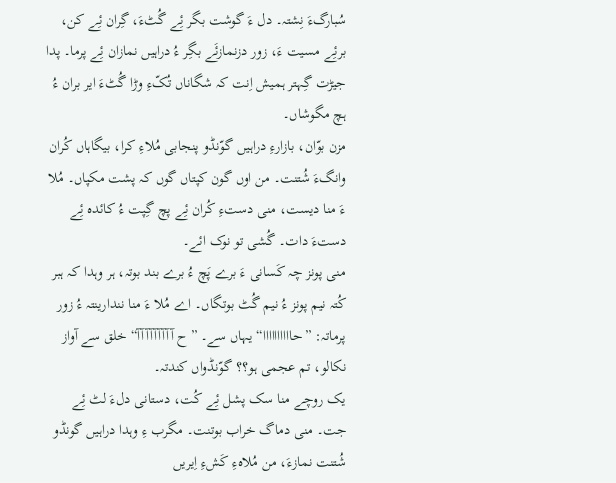سُبارگءَ نِشتہ۔ دل ءَ گوشت بگر ئِے گُٹءَ، گِران ئِے کن، برئِے مسیت ءَ، زور دزنمازئَے بگِر ءُ دراہیں نمازان ئِے پرما۔ پدا جیڑت گِہتر ہمیش اِنت کہ شگاناں تُکّءِ وڑا گُٹءَ ایر بران ءُ ہچ مگوشاں۔
مزن بوّان، بازارءِ دراہیں گوّنڈو پنجابی مُلاءِ کرا، بیگاہاں کُران وانگءَ شُتنت۔ من اوں گون کپتاں گوں کہ پشت مکپاں۔ مُلا ءَ منا دیست، منی دستءِ کُران ئِے پچ گِپت ءُ کائدہ ئِے دستءَ دات۔ گُشی تو نوک ائے۔
منی پونز چہ کَسانی ءَ برے پَچ ءُ برے بند بوتہ، ہر وہدا کہ ہبر کُتہ نیم پونز ءُ نیم گُٹ بوتگاں۔ اے مُلا ءَ منا نندارینتہ ءُ زور پرماتہ: ”حاااااااااا“ یہاں سے۔ ”ح آآآآآآآآآ“ خلق سے آواز نکالو، تم عجمی ہو؟؟ گوّنڈواں کندتہ۔
یک روچے منا سک پشل ئِے کُت، دستانی دلءَ لٹ ئِے جت۔ منی دماگ خراب بوتنت۔ مگرب ءِ وہدا دراہیں گونڈو شُتنت نمازءَ، من مُلاہءِ کَشءِ اِیریں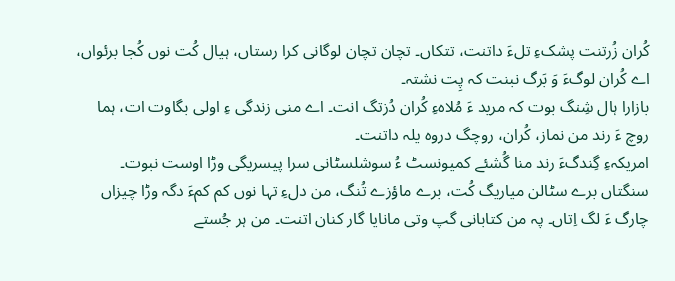کُران زُرتنت پشکءِ تلءَ داتنت، تتکاں۔ تچان تچان لوگانی کرا رستاں، ہیال کُت نوں کُجا برئواں، اے کُران لوگءَ وَ بَرگ نبنت کہ پِت نشتہ۔
بازارا ہال شِنگ بوت کہ مرید ءَ مُلاہءِ کُران دُزتگ انت۔ اے منی زندگی ءِ اولی بگاوت ات، ہما روچ ءَ رند من نماز، کُران، روچگ دروہ یلہ داتنت۔
امریکہءِ گِندگءَ رند منا گُشئے کمیونسٹ ءُ سوشلسٹانی سرا پیسریگی وڑا اوست نبوت۔ سنگتاں برے سٹالن میاریگ کُت، برے ماؤزے تُنگ، من دلءِ تہا نوں کم کمءَ دگہ وڑا چیزاں چارگ ءَ لگ اِتاں۔ پہ من کتابانی گپ وتی مانایا گار کنان اتنت۔ من ہر جُستے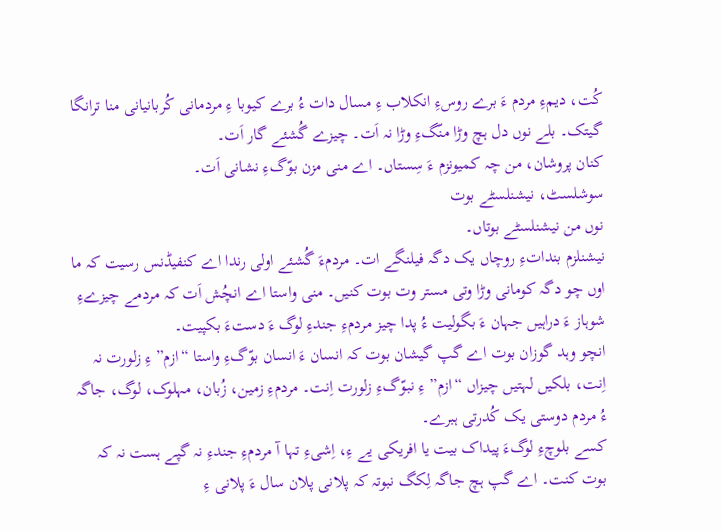کُت، دیمءِ مردم ءَ برے روسءِ انکلاب ءِ مسال دات ءُ برے کیوبا ءِ مردمانی کُربانیانی منا ترانگا گیتک۔ بلے نوں دل ہچ وڑا منّگءِ وڑا نہ اَت۔ چیزے گُشئے گار اَت۔
کنان پروشان، من چہ کمیونزم ءَ سِستاں۔ اے منی مزن بوّگءِ نشانی اَت۔
سوشلسٹ، نیشنلسٹے بوت
نوں من نیشنلسٹے بوتاں۔
نیشنلزم بنداتءِ روچاں یک دگہ فیلنگے ات۔ مردمءَ گُشئے اولی رندا اے کنفیڈنس رسیت کہ ما اوں چو دگہ کومانی وڑا وتی مستر وت بوت کنیں۔ منی واستا اے انچُش اَت کہ مردمے چیزےءِ شوہاز ءَ دراہیں جہان ءَ بگولیت ءُ پدا چیز مردمءِ جندءِ لوگ ءَ دستءَ بکپیت۔
انچو وہد گوزان بوت اے گپ گیشان بوت کہ انسان ءَ انسان بوّگءِ واستا “ازم” ءِ زلورت نہ اِنت، بلکیں لہتیں چیزاں “ازم” ءِ نبوّگءِ زلورت اِنت۔ مردمءِ زمین، زُبان، مہلوک، لوگ، جاگہ ءُ مردم دوستی یک کُدرتی ہبرے۔
کسے بلوچءِ لوگءَ پیداک بیت یا افریکی یے ءِ، اِشیءِ تہا آ مردمءِ جندءِ نہ گپے ہست نہ کہ بوت کنت۔ اے گپ ہچ جاگہ لِکگ نبوتہ کہ پلانی پلان سال ءَ پلانی ءِ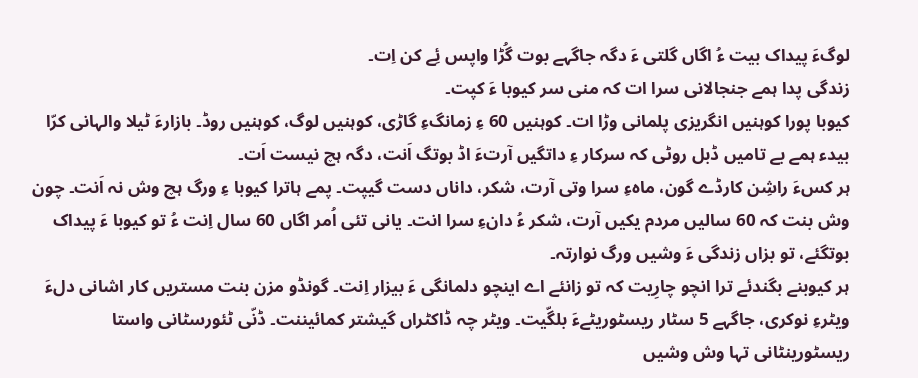لوگءَ پیداک بیت ءُ اگاں گلتی ءَ دگہ جاگہے بوت گُڑا واپس ئِے کن اِت۔
زندگی پدا ہمے جنجالانی سرا ات کہ منی سر کیوبا ءَ کپت۔
کیوبا پورا کوہنیں انگریزی پلمانی وڑا ات۔ کوہنیں 60 ءِ زمانگءِ گاڑی، کوہنیں لوگ، کوہنیں روڈ۔ بازارءَ ٹیلا والہانی کرّا بیدء ہمے بے تامیں ڈبل روٹی کہ سرکار ءِ داتگیں آرتءَ اڈ بوتگ اَنت، دگہ ہچ نیست اَت۔
ہر کسءَ راشِن کارڈے گون، ماہءِ سرا وتی آرت، شکر، داناں دست گیپت۔ پمے ہاترا کیوبا ءِ ورگ ہچ وش نہ اَنت۔ چون وش بنت کہ 60 سالیں مردم یکیں آرت، شکر ءُ دانءِ سرا انت۔ یانی تئی اُمر اگاں 60 سال اِنت ءُ تو کیوبا ءَ پیداک بوتگئے، تو بزاں زندگی ءَ وشیں ورگ نوارتہ۔
ہر کیوبنے بگندئے ترا انچو چارِیت کہ تو زانئے اے اینچو دلمانگی ءَ بیزار اِنت۔ گونڈو مزن بنت مستریں کار اشانی دلءَ ویٹرءِ نوکری، جاگہے 5 سٹار ریسٹوریٹےءَ بلگّیت۔ ویٹر چہ ڈاکٹراں گیشتر کمائیننت۔ ڈنّی ٹئورسٹانی واستا ریسٹورینٹانی تہا وش وشیں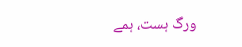ورگ ہست، ہمے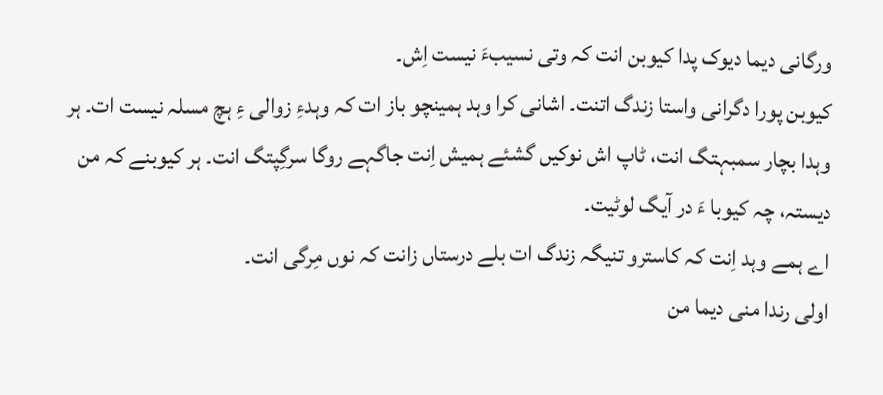ورگانی دیما دیوک پدا کیوبن انت کہ وتی نسیبءَ نیست اِش۔
کیوبن پورا دگرانی واستا زندگ اتنت۔ اشانی کرا وہد ہمینچو باز ات کہ وہدءِ زوالی ءِ ہچ مسلہ نیست ات۔ ہر وہدا بچار سمبہتگ انت، ٹاپ اش نوکیں گشئے ہمیش اِنت جاگہے روگا سرگِپتگ انت۔ ہر کیوبنے کہ من دیستہ، چہ کیوبا ءَ در آیگ لوٹیت۔
اے ہمے وہد اِنت کہ کاسترو تنیگہ زندگ ات بلے درستاں زانت کہ نوں مِرگی انت۔
اولی رندا منی دیما من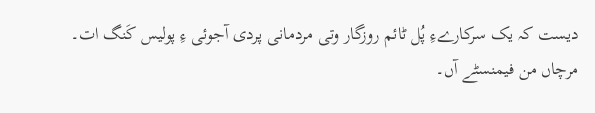دیست کہ یک سرکارےءِ پُل ٹائم روزگار وتی مردمانی پردی آجوئی ءِ پولیس کَنگ ات۔
مرچاں من فیمنسٹے آں۔